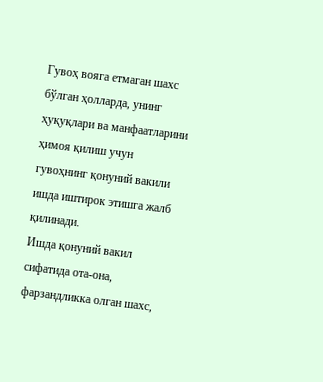Гувоҳ вояга етмаган шахс бўлган ҳолларда, унинг ҳуқуқлари ва манфаатларини ҳимоя қилиш учун гувоҳнинг қонуний вакили ишда иштирок этишга жалб қилинади.
Ишда қонуний вакил сифатида ота-она, фарзандликка олган шахс,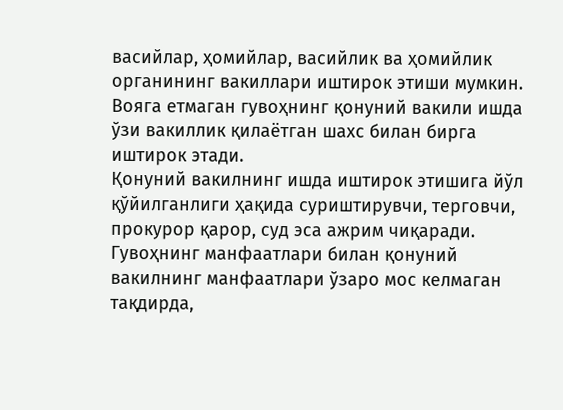васийлар, ҳомийлар, васийлик ва ҳомийлик органининг вакиллари иштирок этиши мумкин. Вояга етмаган гувоҳнинг қонуний вакили ишда ўзи вакиллик қилаётган шахс билан бирга иштирок этади.
Қонуний вакилнинг ишда иштирок этишига йўл қўйилганлиги ҳақида суриштирувчи, терговчи, прокурор қарор, суд эса ажрим чиқаради. Гувоҳнинг манфаатлари билан қонуний вакилнинг манфаатлари ўзаро мос келмаган тақдирда,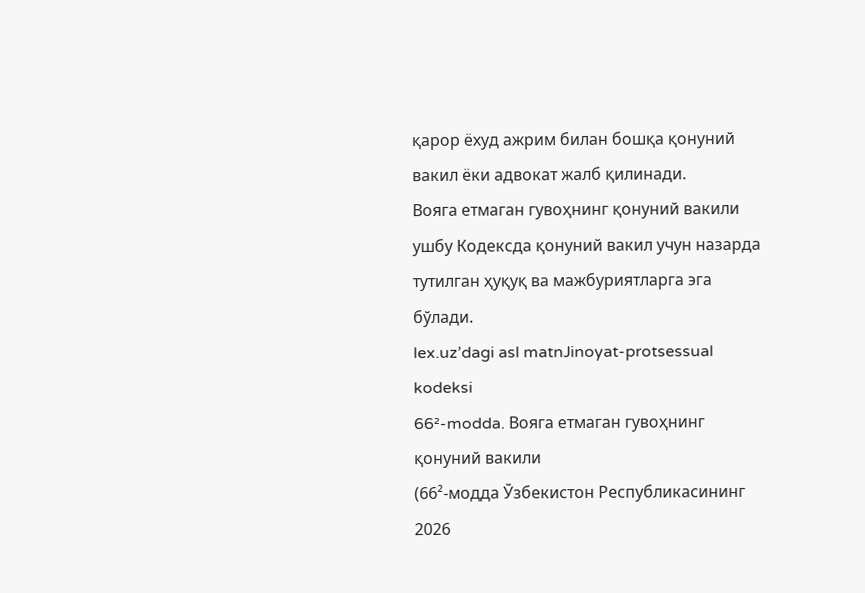қарор ёхуд ажрим билан бошқа қонуний вакил ёки адвокат жалб қилинади.
Вояга етмаган гувоҳнинг қонуний вакили ушбу Кодексда қонуний вакил учун назарда тутилган ҳуқуқ ва мажбуриятларга эга бўлади.
lex.uz’dagi asl matnJinoyat-protsessual kodeksi
66²-modda. Вояга етмаган гувоҳнинг қонуний вакили
(66²-модда Ўзбекистон Республикасининг 2026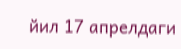йил 17 апрелдаги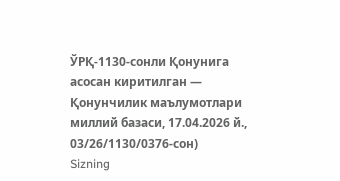ЎРҚ-1130-сонли Қонунига асосан киритилган — Қонунчилик маълумотлари миллий базаси, 17.04.2026 й., 03/26/1130/0376-сон)
Sizning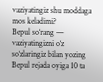vaziyatingiz shu moddaga mos keladimi?
Bepul so‘rang — vaziyatingizni o‘z so‘zlaringiz bilan yozing
Bepul rejada oyiga 10 ta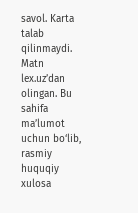savol. Karta talab qilinmaydi.
Matn lex.uz’dan olingan. Bu sahifa ma’lumot uchun bo‘lib, rasmiy huquqiy xulosa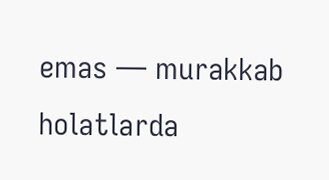emas — murakkab holatlarda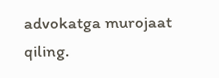advokatga murojaat qiling.